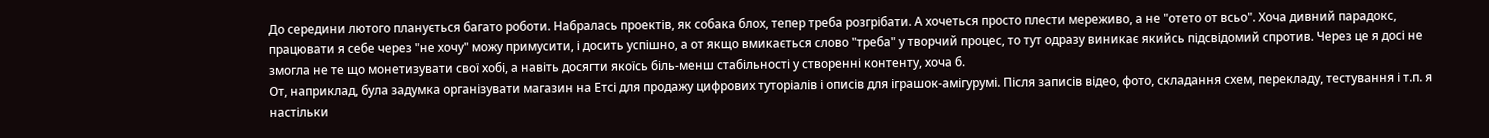До середини лютого планується багато роботи. Набралась проектів, як собака блох, тепер треба розгрібати. А хочеться просто плести мереживо, а не "отето от всьо". Хоча дивний парадокс, працювати я себе через "не хочу" можу примусити, і досить успішно, а от якщо вмикається слово "треба" у творчий процес, то тут одразу виникає якийсь підсвідомий спротив. Через це я досі не змогла не те що монетизувати свої хобі, а навіть досягти якоїсь біль-менш стабільності у створенні контенту, хоча б.
От, наприклад, була задумка організувати магазин на Етсі для продажу цифрових туторіалів і описів для іграшок-амігурумі. Після записів відео, фото, складання схем, перекладу, тестування і т.п. я настільки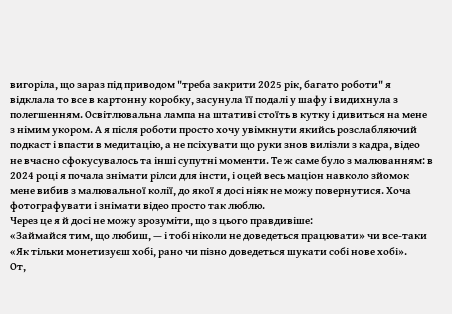вигоріла, що зараз під приводом "треба закрити 2025 рік, багато роботи" я відклала то все в картонну коробку, засунула її подалі у шафу і видихнула з полегшенням. Освітлювальна лампа на штативі стоїть в кутку і дивиться на мене з німим укором. А я після роботи просто хочу увімкнути якийсь розслабляючий подкаст і впасти в медитацію, а не псіхувати що руки знов вилізли з кадра, відео не вчасно сфокусувалось та інші супутні моменти. Те ж саме було з малюванням: в 2024 році я почала знімати рілси для інсти, і оцей весь маціон навколо зйомок мене вибив з малювальної колії, до якої я досі ніяк не можу повернутися. Хоча фотографувати і знімати відео просто так люблю.
Через це я й досі не можу зрозуміти, що з цього правдивіше:
«Займайся тим, що любиш, — і тобі ніколи не доведеться працювати» чи все-таки
«Як тільки монетизуєш хобі, рано чи пізно доведеться шукати собі нове хобі».
От,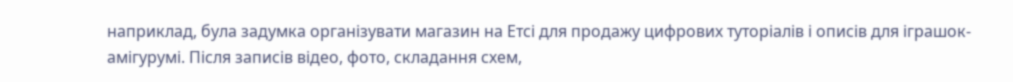наприклад, була задумка організувати магазин на Етсі для продажу цифрових туторіалів і описів для іграшок-амігурумі. Після записів відео, фото, складання схем,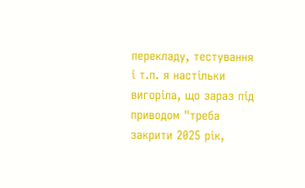перекладу, тестування і т.п. я настільки вигоріла, що зараз під приводом "треба закрити 2025 рік,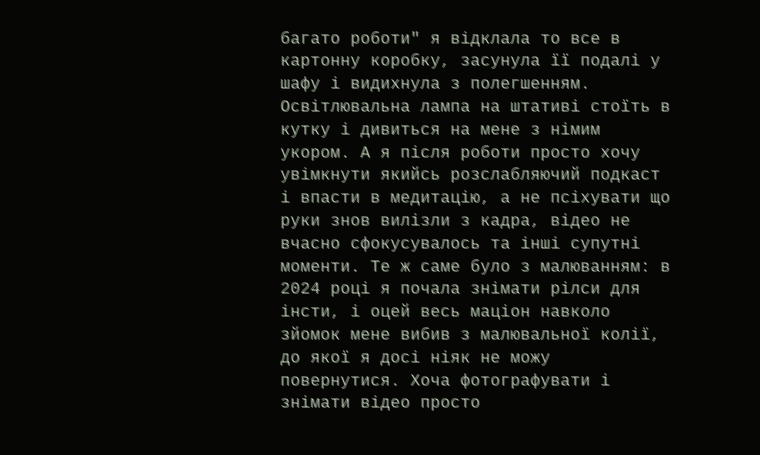багато роботи" я відклала то все в картонну коробку, засунула її подалі у шафу і видихнула з полегшенням. Освітлювальна лампа на штативі стоїть в кутку і дивиться на мене з німим укором. А я після роботи просто хочу увімкнути якийсь розслабляючий подкаст і впасти в медитацію, а не псіхувати що руки знов вилізли з кадра, відео не вчасно сфокусувалось та інші супутні моменти. Те ж саме було з малюванням: в 2024 році я почала знімати рілси для інсти, і оцей весь маціон навколо зйомок мене вибив з малювальної колії, до якої я досі ніяк не можу повернутися. Хоча фотографувати і знімати відео просто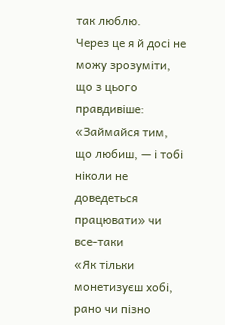так люблю.
Через це я й досі не можу зрозуміти, що з цього правдивіше:
«Займайся тим, що любиш, — і тобі ніколи не доведеться працювати» чи все-таки
«Як тільки монетизуєш хобі, рано чи пізно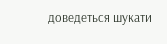доведеться шукати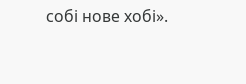собі нове хобі».